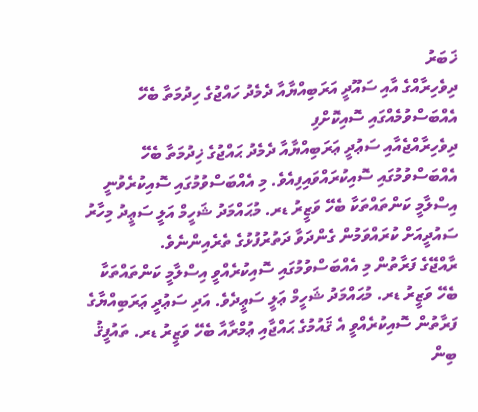ޚަބަރު
ދިވެހިރާއްގެ އާއި ސައޫދީ އަރަބިއްޔާއާ ދެމެދު ހައްޖުގެ ހިދުމަތާ ބެހޭ އެއްބަސްވުމެއްގައި ސޮއިކޮށްފި
ދިވެހިރާއްޖެއާއި ސަޢުދީ ޢަރަބިއްޔާއާ ދެމެދު ޙައްޖުގެ ޚިދުމަތާ ބެހޭ އެއްބަސްވުމުގައި ސޮއިކުރައްވައިފިއެވެ. މި އެއްބަސްވުމުގައި ސޮއިކުރެވުނީ އިސްލާމީ ކަންތައްތަކާ ބެހޭ ވަޒީރު ޑރ. މުޙައްމަދު ޝަހީމް އަލީ ސަޢީދު މިހާރު ސައުދީއަށް ކުރައްވަމުން ގެންދަވާ ދަތުރުފުޅުގެ ތެރެއިންނެވެ.
ރާއްޖޭގެ ފަރާތުން މި އެއްބަސްވުމުގައި ސޮއިކުރެއްވީ އިސްލާމީ ކަންތައްތަކާ ބެހޭ ވަޒީރު ޑރ. މުޙައްމަދު ޝަހީމް ޢަލީ ސަޢީދެވެ. އަދި ސަޢުދީ ޢަރަބިއްޔާގެ ފަރާތުން ސޮއިކުރެއްވީ އެ ޤައުމުގެ ޙައްޖާއި ޢުމްރާއާ ބެހޭ ވަޒީރު ޑރ. ތައުފީޤު ބިން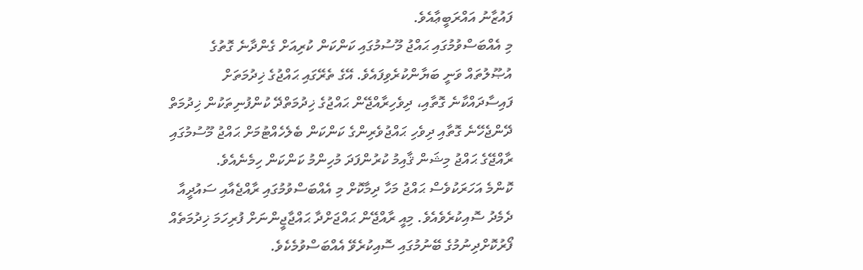ފައުޒާނު އައްރަބީޢާއެވެ.
މި އެއްބަސްވުމުގައި ޙައްޖު މޫސުމުގައި ކަންކަން ކުރިއަށް ގެންދާނެ ގޮތުގެ އުޞޫލުތައް ވަނީ ބަޔާންކުރެވިފައެވެ. އޭގެ ތެރޭގައި ޙައްޖުގެ ޚިދުމަތަށް ފައިސާދައްކާނެ ގޮތާއި، ދިވެހިރާއްޖޭން ޙައްޖުގެ ޚިދުމަތްދޭ ކުންފުނިތަކުން ޚިދުމަތް ދޭންޖެހޭނެ ގޮތާއި ދިވެހި ޙައްޖުވެރިންގެ ކަންކަން ބެލެހެއްޓުމަށް ޙައްޖު މޫސުމުގައި ރާއްޖޭގެ ޙައްޖު މިޝަން ޤާއިމު ކުރުންފަދަ މުހިންމު ކަންކަން ހިމެނެއެވެ.
ކޮންމެ އަހަރަކުވެސް ޙައްޖު މަހާ ދިމާކޮށް މި އެއްބަސްވުމުގައި ރާއްޖެއާއި ސައުދީއާ ދެމެދު ސޮއިކުރެވެއެވެ. މިއީ ރާއްޖޭން ޙައްޖަށްދާ ޙައްޖާޖީންނަށް ފުރިހަމަ ޚިދުމަތެއް ފޯރުކޮށްދިނުމުގެ ބޭނުމުގައި ސޮއިކުރެވޭ އެއްބަސްވުމެކެވެ.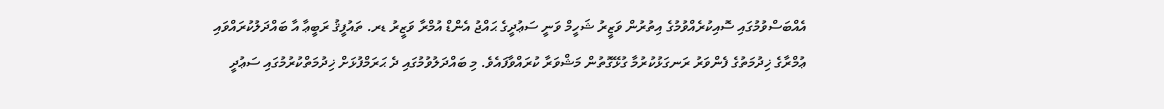އެއްބަސްވުމުގައި ސޮއިކުރެއްވުމުގެ އިތުރުން ވަޒީރު ޝަހީމް ވަނީ ސަޢުދީގެ ޙައްޖު އެންޑް އުމްރާ ވަޒީރު ޑރ. ތައުފީޤު ރަބީޢާ އާ ބައްދަލުކުރައްވައި ޢުމްރާގެ ޚިދުމަތުގެ ފެންވަރު ރަނގަޅުކުރުމާ ގުޅޭގޮތުން މަޝްވަރާ ކުރައްވާފައެވެ. މި ބައްދަލުވުމުގައި ދެ ޙަރަމްފުޅަށް ޚިދުމަތްކުރުމުގައި ސަޢުދީ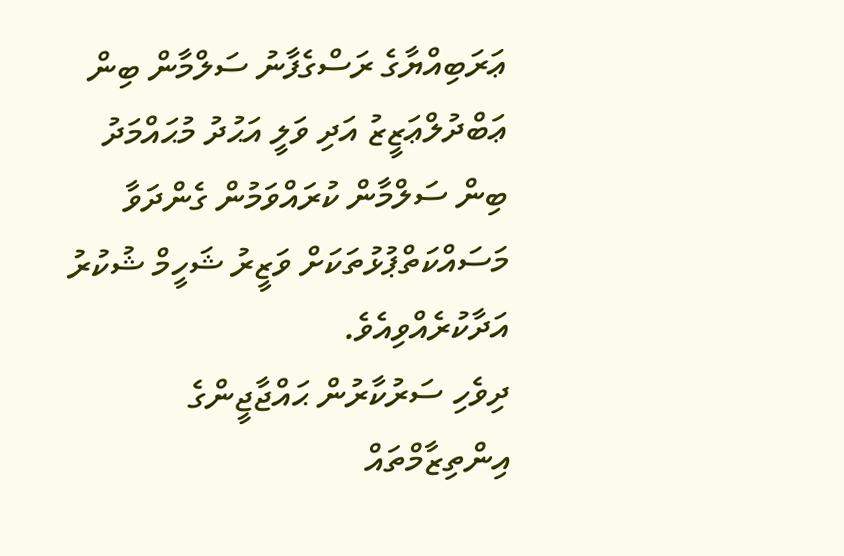ޢަރަބިއްޔާގެ ރަސްގެފާނު ސަލްމާން ބިން ޢަބްދުލްޢަޒީޒު އަދި ވަލީ އަޙުދު މުޙައްމަދު ބިން ސަލްމާން ކުރައްވަމުން ގެންދަވާ މަސައްކަތްޕުޅުތަކަށް ވަޒީރު ޝަހީމް ޝުކުރު އަދާކުރެއްވިއެވެ.
ދިވެހި ސަރުކާރުން ޙައްޖާޖީންގެ އިންތިޒާމްތައް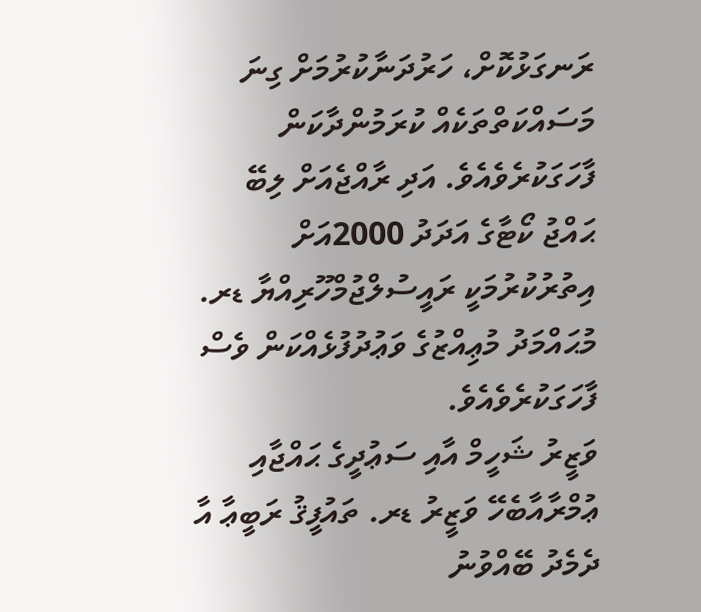ރަނގަޅުކޮށް، ހަރުދަނާކުރުމަށް ގިނަ މަސައްކަތްތަކެއް ކުރަމުންދާކަން ފާހަގަކުރެވެއެވެ. އަދި ރާއްޖެއަށް ލިބޭ ޙައްޖު ކޯޓާގެ އަދަދު 2000އަށް އިތުރުކުރުމަކީ ރައީސުލްޖުމްހޫރިއްޔާ ޑރ. މުޙައްމަދު މުޢިއްޒުގެ ވަޢުދުފުޅެއްކަން ވެސް ފާހަގަކުރެވެއެވެ.
ވަޒީރު ޝަހީމް އާއި ސަޢުދީގެ ޙައްޖާއި ޢުމްރާއާބެހޭ ވަޒީރު ޑރ. ތައުފީޤު ރަބީޢާ އާ ދެމެދު ބޭއްވުނު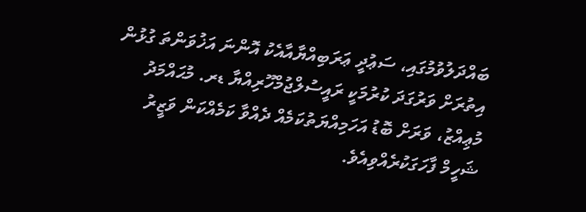ބައްދަލުވުމުގައި، ސަޢުދީ ޢަރަބިއްޔާއާއެކު އޮންނަ އަޚުވަންތަ ގުޅުން އިތުރަށް ވަރުގަދަ ކުރުމަކީ ރައީސުލްޖުމްހޫރިއްޔާ ޑރ. މުޙައްމަދު މުޢިއްޒު، ވަރަށް ބޮޑު އަހަމިއްޔަތުކަމެއް ދެއްވާ ކަމެއްކަން ވަޒީރު ޝަހީމް ފާހަގަކުރެއްވިއެވެ.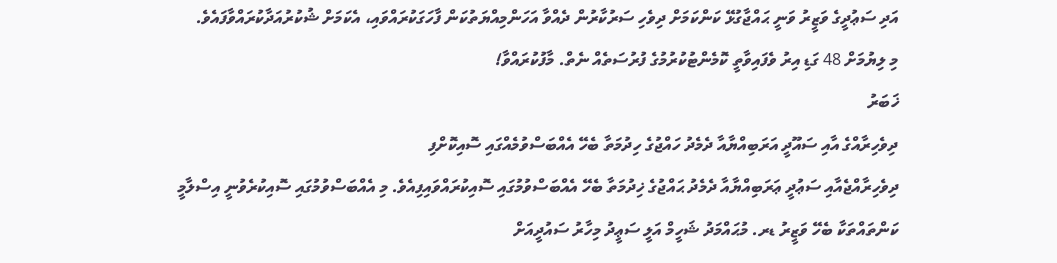އަދި ސަޢުދީގެ ވަޒީރު ވަނީ ޙައްޖާގުޅޭ ކަންކަމަށް ދިވެހި ސަރުކާރުން ދެއްވާ އަހަންމިއްޔަތުކަން ފާހަގަކުރައްވައި، އެކަމަށް ޝުކުރުއަދާކުރައްވާފައެވެ.
މި ލިޔުމަށް 48 ގަޑި އިރު ވެފައިވާތީ ކޮމެންޓުކުރުމުގެ ފުރުސަތެއް ނެތް. މާފުކުރައްވާ!
ޚަބަރު
ދިވެހިރާއްގެ އާއި ސައޫދީ އަރަބިއްޔާއާ ދެމެދު ހައްޖުގެ ހިދުމަތާ ބެހޭ އެއްބަސްވުމެއްގައި ސޮއިކޮށްފި
ދިވެހިރާއްޖެއާއި ސަޢުދީ ޢަރަބިއްޔާއާ ދެމެދު ޙައްޖުގެ ޚިދުމަތާ ބެހޭ އެއްބަސްވުމުގައި ސޮއިކުރައްވައިފިއެވެ. މި އެއްބަސްވުމުގައި ސޮއިކުރެވުނީ އިސްލާމީ ކަންތައްތަކާ ބެހޭ ވަޒީރު ޑރ. މުޙައްމަދު ޝަހީމް އަލީ ސަޢީދު މިހާރު ސައުދީއަށް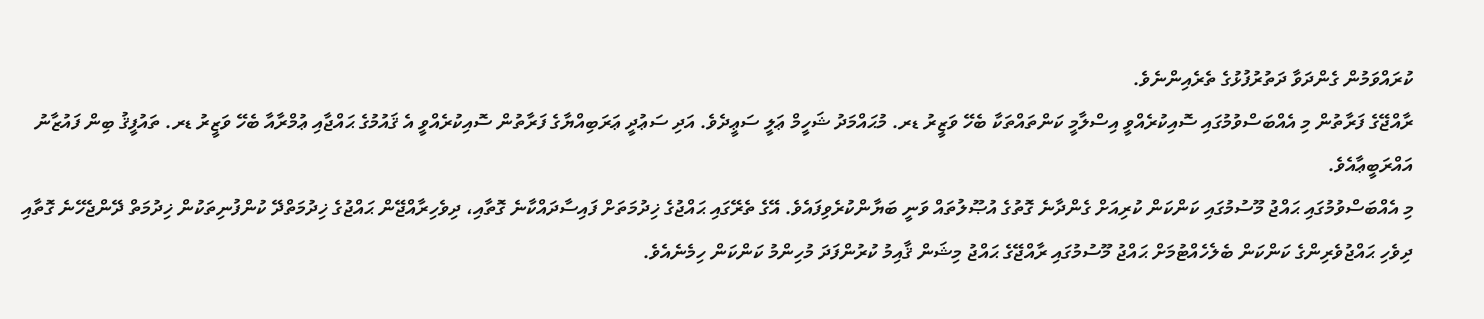ކުރައްވަމުން ގެންދަވާ ދަތުރުފުޅުގެ ތެރެއިންނެވެ.
ރާއްޖޭގެ ފަރާތުން މި އެއްބަސްވުމުގައި ސޮއިކުރެއްވީ އިސްލާމީ ކަންތައްތަކާ ބެހޭ ވަޒީރު ޑރ. މުޙައްމަދު ޝަހީމް ޢަލީ ސަޢީދެވެ. އަދި ސަޢުދީ ޢަރަބިއްޔާގެ ފަރާތުން ސޮއިކުރެއްވީ އެ ޤައުމުގެ ޙައްޖާއި ޢުމްރާއާ ބެހޭ ވަޒީރު ޑރ. ތައުފީޤު ބިން ފައުޒާނު އައްރަބީޢާއެވެ.
މި އެއްބަސްވުމުގައި ޙައްޖު މޫސުމުގައި ކަންކަން ކުރިއަށް ގެންދާނެ ގޮތުގެ އުޞޫލުތައް ވަނީ ބަޔާންކުރެވިފައެވެ. އޭގެ ތެރޭގައި ޙައްޖުގެ ޚިދުމަތަށް ފައިސާދައްކާނެ ގޮތާއި، ދިވެހިރާއްޖޭން ޙައްޖުގެ ޚިދުމަތްދޭ ކުންފުނިތަކުން ޚިދުމަތް ދޭންޖެހޭނެ ގޮތާއި ދިވެހި ޙައްޖުވެރިންގެ ކަންކަން ބެލެހެއްޓުމަށް ޙައްޖު މޫސުމުގައި ރާއްޖޭގެ ޙައްޖު މިޝަން ޤާއިމު ކުރުންފަދަ މުހިންމު ކަންކަން ހިމެނެއެވެ.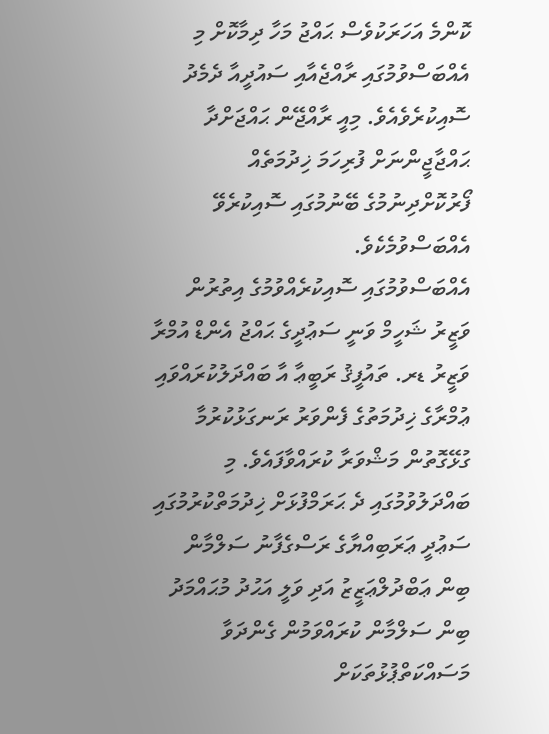ކޮންމެ އަހަރަކުވެސް ޙައްޖު މަހާ ދިމާކޮށް މި އެއްބަސްވުމުގައި ރާއްޖެއާއި ސައުދީއާ ދެމެދު ސޮއިކުރެވެއެވެ. މިއީ ރާއްޖޭން ޙައްޖަށްދާ ޙައްޖާޖީންނަށް ފުރިހަމަ ޚިދުމަތެއް ފޯރުކޮށްދިނުމުގެ ބޭނުމުގައި ސޮއިކުރެވޭ އެއްބަސްވުމެކެވެ.
އެއްބަސްވުމުގައި ސޮއިކުރެއްވުމުގެ އިތުރުން ވަޒީރު ޝަހީމް ވަނީ ސަޢުދީގެ ޙައްޖު އެންޑް އުމްރާ ވަޒީރު ޑރ. ތައުފީޤު ރަބީޢާ އާ ބައްދަލުކުރައްވައި ޢުމްރާގެ ޚިދުމަތުގެ ފެންވަރު ރަނގަޅުކުރުމާ ގުޅޭގޮތުން މަޝްވަރާ ކުރައްވާފައެވެ. މި ބައްދަލުވުމުގައި ދެ ޙަރަމްފުޅަށް ޚިދުމަތްކުރުމުގައި ސަޢުދީ ޢަރަބިއްޔާގެ ރަސްގެފާނު ސަލްމާން ބިން ޢަބްދުލްޢަޒީޒު އަދި ވަލީ އަޙުދު މުޙައްމަދު ބިން ސަލްމާން ކުރައްވަމުން ގެންދަވާ މަސައްކަތްޕުޅުތަކަށް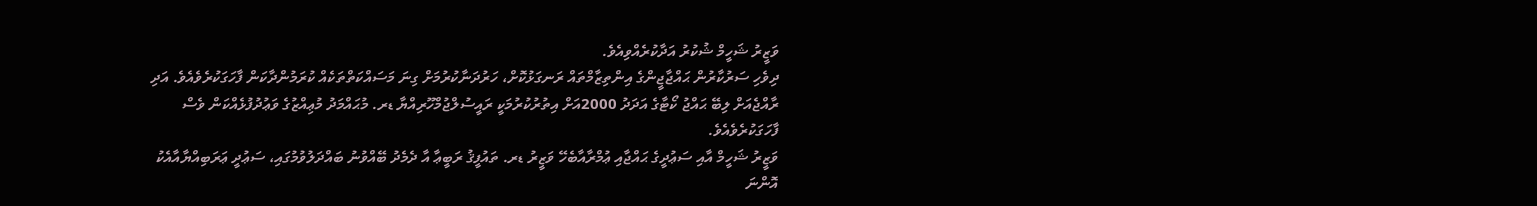ވަޒީރު ޝަހީމް ޝުކުރު އަދާކުރެއްވިއެވެ.
ދިވެހި ސަރުކާރުން ޙައްޖާޖީންގެ އިންތިޒާމްތައް ރަނގަޅުކޮށް، ހަރުދަނާކުރުމަށް ގިނަ މަސައްކަތްތަކެއް ކުރަމުންދާކަން ފާހަގަކުރެވެއެވެ. އަދި ރާއްޖެއަށް ލިބޭ ޙައްޖު ކޯޓާގެ އަދަދު 2000އަށް އިތުރުކުރުމަކީ ރައީސުލްޖުމްހޫރިއްޔާ ޑރ. މުޙައްމަދު މުޢިއްޒުގެ ވަޢުދުފުޅެއްކަން ވެސް ފާހަގަކުރެވެއެވެ.
ވަޒީރު ޝަހީމް އާއި ސަޢުދީގެ ޙައްޖާއި ޢުމްރާއާބެހޭ ވަޒީރު ޑރ. ތައުފީޤު ރަބީޢާ އާ ދެމެދު ބޭއްވުނު ބައްދަލުވުމުގައި، ސަޢުދީ ޢަރަބިއްޔާއާއެކު އޮންނަ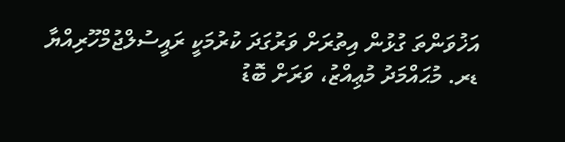އަޚުވަންތަ ގުޅުން އިތުރަށް ވަރުގަދަ ކުރުމަކީ ރައީސުލްޖުމްހޫރިއްޔާ ޑރ. މުޙައްމަދު މުޢިއްޒު، ވަރަށް ބޮޑު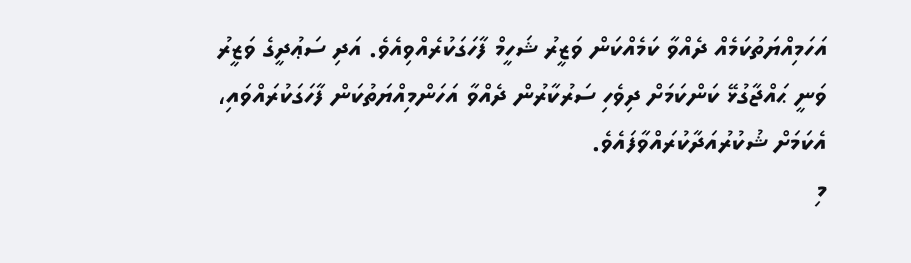އަހަމިއްޔަތުކަމެއް ދެއްވާ ކަމެއްކަން ވަޒީރު ޝަހީމް ފާހަގަކުރެއްވިއެވެ. އަދި ސަޢުދީގެ ވަޒީރު ވަނީ ޙައްޖާގުޅޭ ކަންކަމަށް ދިވެހި ސަރުކާރުން ދެއްވާ އަހަންމިއްޔަތުކަން ފާހަގަކުރައްވައި، އެކަމަށް ޝުކުރުއަދާކުރައްވާފައެވެ.
މި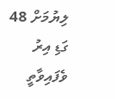ލިޔުމަށް 48 ގަޑި އިރު ވެފައިވާތީ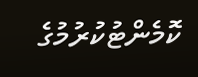ކޮމެންޓުކުރުމުގެ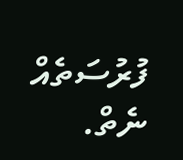ފުރުސަތެއް ނެތް.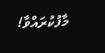މާފުކުރައްވާ!